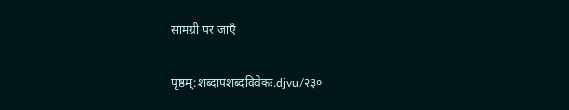सामग्री पर जाएँ

पृष्ठम्:शब्दापशब्दविवेकः.djvu/२३०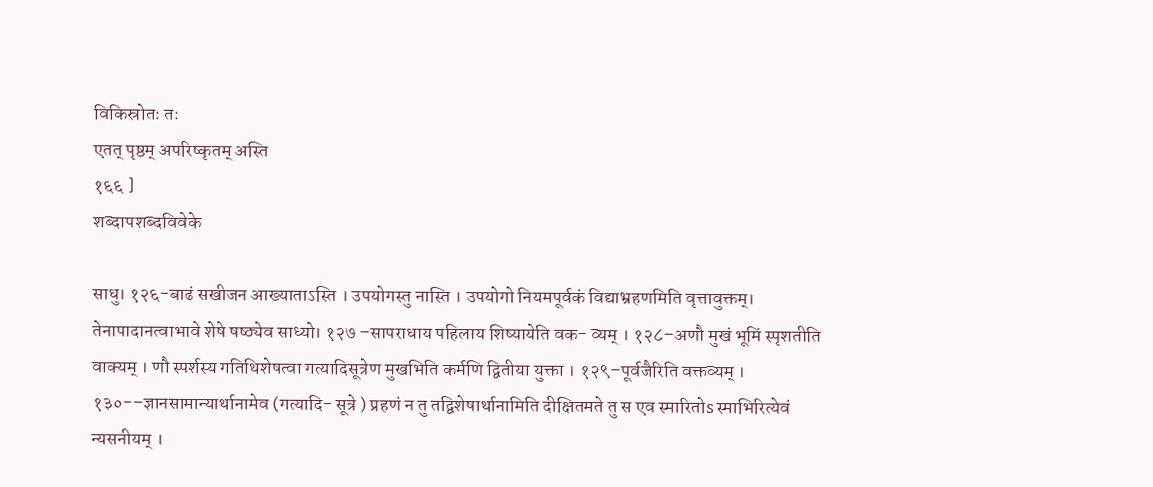विकिस्रोतः तः
एतत् पृष्ठम् अपरिष्कृतम् अस्ति
१६६ ]
शब्दापशब्दविवेके

साधु। १२६-बाढं सखीजन आख्याताऽस्ति । उपयोगस्तु नास्ति । उपयोगो नियमपूर्वकं विद्याभ्रहणमिति वृत्तावुक्तम्। तेनापादानत्वाभावे शेषे षष्ठ्येव साध्यो। १२७ –सापराधाय पहिलाय शिष्यायेति वक- व्यम् । १२८–अणौ मुखं भूमिं स्पृशतीति वाक्यम् । णौ स्पर्शस्य गतिथिशेषत्वा गत्यादिसूत्रेण मुखभिति कर्मणि द्वितीया युक्ता । १२९–पूर्वजैरिति वक्तव्यम् । १३०-–ज्ञानसामान्यार्थानामेव (गत्यादि- सूत्रे ) प्रहणं न तु तद्विशेषार्थानामिति दीक्षितमते तु स एव स्मारितोs स्माभिरित्येवं न्यसनीयम् ।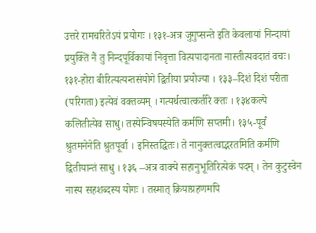उत्तरे रामचरितेऽयं प्रयोगः । १३१-अत्र जुगुप्सन्ते इति केवलायां निन्दायां प्रयुक्ति नैं तु निन्दपूर्विकायां निवृत्ता वित्यपादानता नास्तीत्यवदातं वचः। १३१-होरा बीरित्यत्यन्तसंयोगे द्वितीया प्रयोज्या । १३३–दिशं दिशं परीता (परिगता) इत्येवं वक्तव्यम् । गत्यर्थत्वात्कर्तरि क्तः । १३४कल्पे कलितीत्येव साधु। तस्येन्विषयस्येति कर्मणि सप्तमी। १३५-पूर्वं श्रुतमनेनेति श्रुतपूर्वा । इनिस्तद्धितः। ते नानुक्तत्वाद्भरतमिति कर्मणि द्वितीयान्तं साधु । १३६ –अत्र वाक्ये सहानुभूतिरित्येकं पदम् । तेन कुटुस्वेन नास्य सहशब्दस्य योगः । तस्मात् क्रियाग्रहणमपि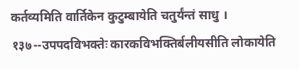कर्तव्यमिति वार्तिकेन कुटुम्बायेति चतुर्यंन्तं साधु । १३७--उपपदविभक्तेः कारकविभक्तिर्बलीयसीति लोकायेति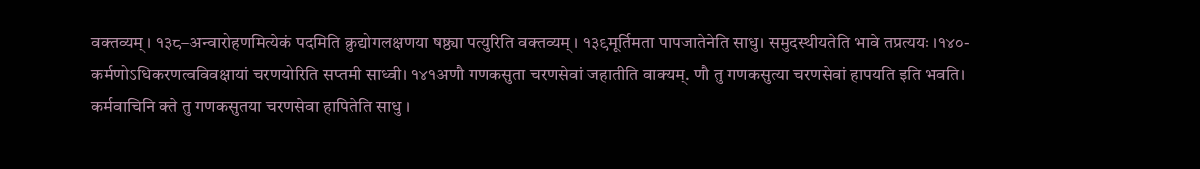वक्तव्यम् । १३८–अन्वारोहणमित्येकं पदमिति क्रुद्योगलक्षणया षष्ठ्या पत्युरिति वक्तव्यम् । १३९मूर्तिमता पापजातेनेति साधु। समुदस्थीयतेति भावे तप्रत्ययः ।१४०-कर्मणोऽधिकरणत्वविवक्षायां चरणयोरिति सप्तमी साध्वी। १४१अणौ गणकसुता चरणसेवां जहातीति वाक्यम्. णौ तु गणकसुत्या चरणसेवां हापयति इति भवति। कर्मवाचिनि क्ते तु गणकसुतया चरणसेवा हापितेति साधु ।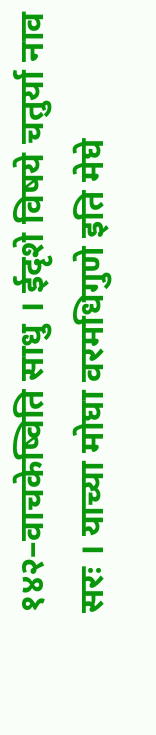१४२–वाचकेष्विति साधु । ईदृशे विषये चतुर्या नाव सरः । याच्या मोघा वरमधिगुणे इति मेघे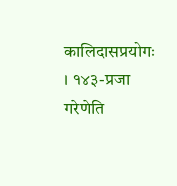कालिदासप्रयोगः । १४३-प्रजा गरेणेति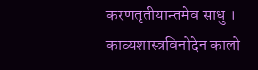करणतृतीयान्तमेव साधु । काव्यशास्त्रविनोदेन कालो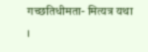गच्छतिधीमता- मित्यत्र यथा ।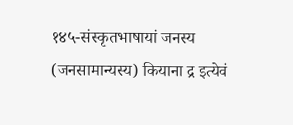१४५-संस्कृतभाषायां जनस्य (जनसामान्यस्य) कियाना द्र इत्येवं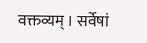वक्तव्यम् । सर्वेषां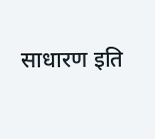साधारण इति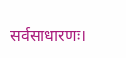सर्वसाधारणः।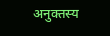अनुक्तस्य